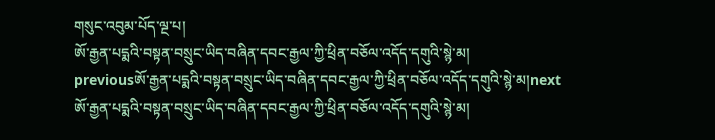གསུང་འབུམ་པོད་ལྔ་པ།
ཨོ་རྒྱན་པདྨའི་བསྟན་བསྲུང་ཡིད་བཞིན་དབང་རྒྱལ་ཀྱི་ཕྲིན་བཅོལ་འདོད་དགུའི་སྙེ་མ།
previousཨོ་རྒྱན་པདྨའི་བསྟན་བསྲུང་ཡིད་བཞིན་དབང་རྒྱལ་ཀྱི་ཕྲིན་བཅོལ་འདོད་དགུའི་སྙེ་མ།next
ཨོ་རྒྱན་པདྨའི་བསྟན་བསྲུང་ཡིད་བཞིན་དབང་རྒྱལ་ཀྱི་ཕྲིན་བཅོལ་འདོད་དགུའི་སྙེ་མ།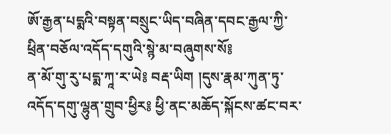ཨོ་རྒྱན་པདྨའི་བསྟན་བསྲུང་ཡིད་བཞིན་དབང་རྒྱལ་ཀྱི་ཕྲིན་བཅོལ་འདོད་དགུའི་སྙེ་མ་བཞུགས་སོ༔
ན་མོ་གུ་རུ་པདྨ་ཀཱ་ར་ཡེ༔ བརྡ་ཡིག །དུས་རྣམ་ཀུན་ཏུ་འདོད་དགུ་ལྷུན་གྲུབ་ཕྱིར༔ ཕྱི་ནང་མཆོད་སྐོངས་ཚང་བར་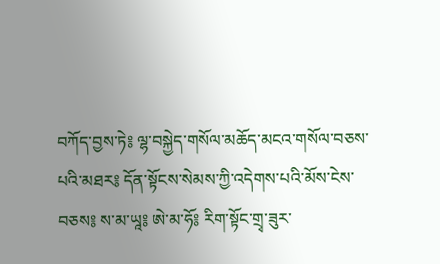བཀོད་བྱས་ཏེ༔ ལྷ་བསྐྱེད་གསོལ་མཆོད་མངའ་གསོལ་བཅས་པའི་མཐར༔ དོན་སྟོངས་སེམས་ཀྱི་འདེགས་པའི་མོས་ངེས་བཅས༔ ས་མ་ཡཱ༔ ཨེ་མ་ཧོ༔ རིག་སྟོང་གྲྭ་ཟུར་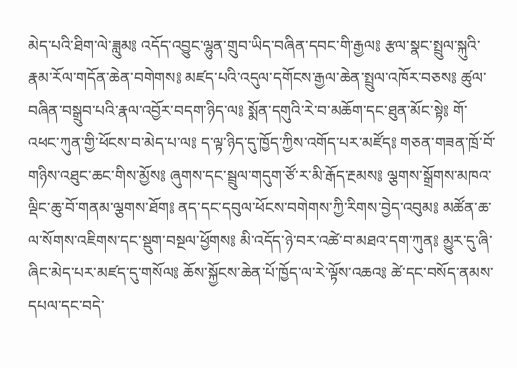མེད་པའི་ཐིག་ལེ་ཟླུམ༔ འདོད་འབྱུང་ལྷུན་གྲུབ་ཡིད་བཞིན་དབང་གི་རྒྱལ༔ རྩལ་སྣང་སྤྲུལ་སྐུའི་རྣམ་རོལ་གདོན་ཆེན་བགེགས༔ མཛད་པའི་འདུལ་དགོངས་རྒྱལ་ཆེན་སྤྲུལ་འཁོར་བཅས༔ ཚུལ་བཞིན་བསྒྲུབ་པའི་རྣལ་འབྱོར་བདག་ཉིད་ལ༔ སྨོན་དགུའི་རེ་བ་མཆོག་དང་ཐུན་མོང་སྟེ༔ གོ་འཕང་ཀུན་གྱི་ཕོངས་བ་མེད་པ་ལ༔ ད་ལྟ་ཉིད་དུ་ཁྱོད་ཀྱིས་འགོད་པར་མཛོད༔ གཅན་གཟན་ཁྲོ་བོ་གཉིས་འཐུང་ཆང་གིས་མྱོས༔ ཞུགས་དང་སྦྲུལ་གདུག་ཙོ་ར་མི་རྒོད་རྔམས༔ ལྕགས་སྒྲོགས་མཁའ་ལྡིང་ཆུ་བོ་གནམ་ལྕགས་ཐོག༔ ནད་དང་དབུལ་ཕོངས་བགེགས་ཀྱི་རིགས་བྱེད་འབུམ༔ མཚོན་ཆ་ལ་སོགས་འཇིགས་དང་སྡུག་བསྔལ་ཕྱོགས༔ མི་འདོད་ཉེ་བར་འཚེ་བ་མཐའ་དག་ཀུན༔ མྱུར་དུ་ཞི་ཞིང་མེད་པར་མཛད་དུ་གསོལ༔ ཆོས་སྐྱོངས་ཆེན་པོ་ཁྱོད་ལ་རེ་ལྟོས་འཆའ༔ ཚེ་དང་བསོད་ནམས་དཔལ་དང་བདེ་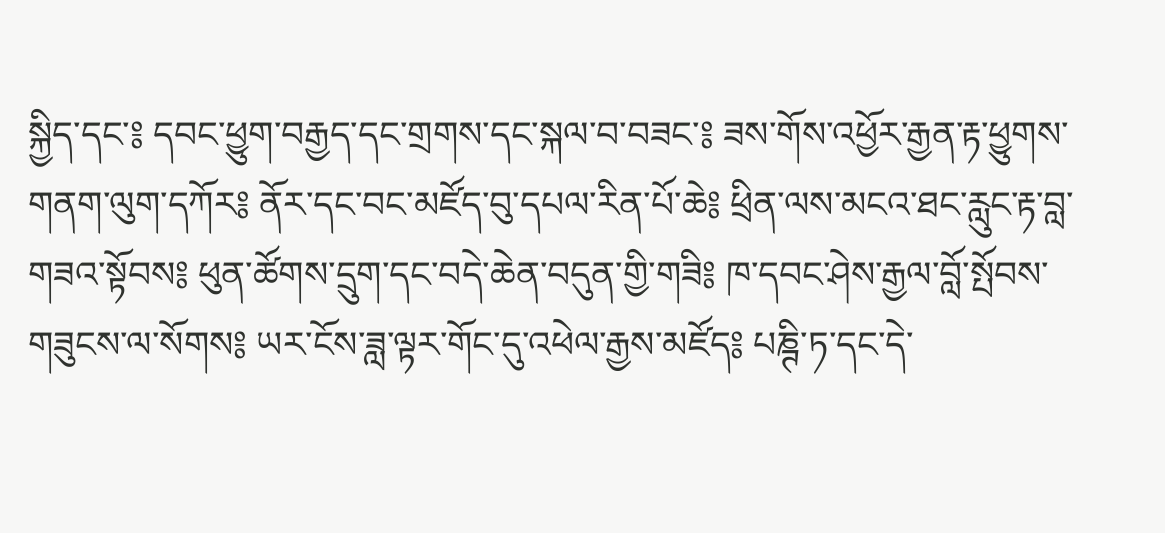སྐྱིད་དང་༔ དབང་ཕྱུག་བརྒྱད་དང་གྲགས་དང་སྐལ་བ་བཟང་༔ ཟས་གོས་འཕྱོར་རྒྱན་རྟ་ཕྱུགས་གནག་ལུག་དཀོར༔ ནོར་དང་བང་མཛོད་བུ་དཔལ་རིན་པོ་ཆེ༔ ཕྲིན་ལས་མངའ་ཐང་རླུང་རྟ་བླ་གཟའ་སྟོབས༔ ཕུན་ཚོགས་དྲུག་དང་བདེ་ཆེན་བདུན་གྱི་གཟི༔ ཁ་དབང་ཤེས་རྒྱལ་བློ་སྤོབས་གཟུངས་ལ་སོགས༔ ཡར་ངོས་ཟླ་ལྟར་གོང་དུ་འཕེལ་རྒྱས་མཛོད༔ པཎྚི་ཏ་དང་དེ་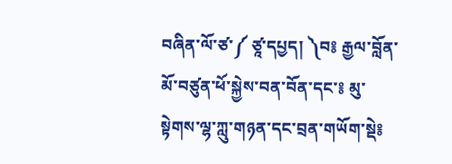བཞིན་ལོ་ཙ་༼ ཙཱ་དཔྱད། ༽བ༔ རྒྱལ་བློན་མོ་བཙུན་ཕོ་སྐྱེས་བན་བོན་དང་༔ མུ་སྟེགས་ལྷ་ཀླུ་གཉན་དང་བྲན་གཡོག་སྡེ༔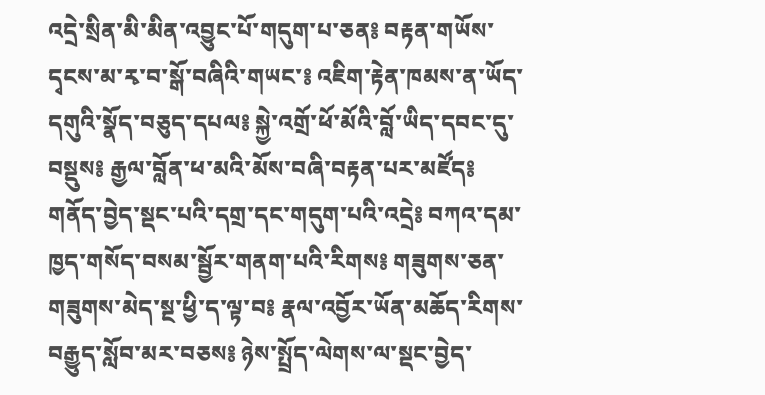འདྲེ་སྲིན་མི་མིན་འབྱུང་པོ་གདུག་པ་ཅན༔ བརྟན་གཡོས་དྭངས་མ་རྭ་བ་སྒོ་བཞིའི་གཡང་༔ འཇིག་རྟེན་ཁམས་ན་ཡོད་དགུའི་སྣོད་བཅུད་དཔལ༔ སྐྱེ་འགྲོ་ཕོ་མོའི་བློ་ཡིད་དབང་དུ་བསྡུས༔ རྒྱལ་བློན་ཕ་མའི་མོས་བཞི་བརྟན་པར་མཛོད༔ གནོད་བྱེད་སྡང་པའི་དགྲ་དང་གདུག་པའི་འདྲེ༔ བཀའ་དམ་ཁྱད་གསོད་བསམ་སྦྱོར་གནག་པའི་རིགས༔ གཟུགས་ཅན་གཟུགས་མེད་སྔ་ཕྱི་ད་ལྟ་བ༔ རྣལ་འབྱོར་ཡོན་མཆོད་རིགས་བརྒྱུད་སློབ་མར་བཅས༔ ཉེས་སྤྲོད་ལེགས་ལ་སྡང་བྱེད་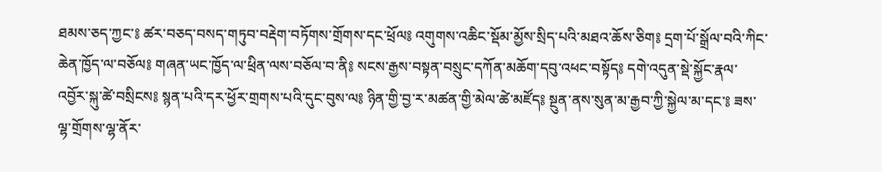ཐམས་ཅད་ཀྱང་༔ ཚར་བཅད་བསད་གཏུབ་བརྡེག་བཏོགས་གྲོགས་དང་ཕྲོལ༔ འགུགས་འཆིང་སྡོམ་མྱོས་སྲིད་པའི་མཐའ་ཆོས་ཅིག༔ དྲག་པོ་སྒྲོལ་བའི་ཀིང་ཆེན་ཁྱོད་ལ་བཅོལ༔ གཞན་ཡང་ཁྱོད་ལ་ཕྲིན་ལས་བཅོལ་བ་ནི༔ སངས་རྒྱས་བསྟན་བསྲུང་དཀོན་མཆོག་དབུ་འཕང་བསྟོད༔ དགེ་འདུན་སྡེ་སྐྱོང་རྣལ་འབྱོར་སྐུ་ཚེ་བསྲིངས༔ སྙན་པའི་དར་ཕྱོར་གྲགས་པའི་དུང་བུས་ལ༔ ཉིན་གྱི་བྱ་ར་མཚན་གྱི་མེལ་ཚེ་མཛོད༔ སྔུན་ནས་སུན་མ་རྒྱབ་ཀྱི་སྐྱེལ་མ་དང་༔ ཟས་ལྷ་གྲོགས་ལྷ་ནོར་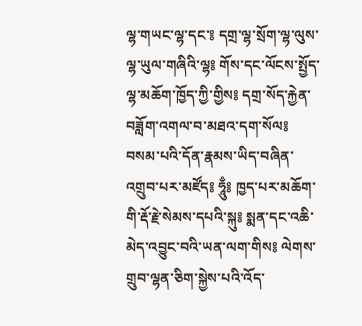ལྷ་གཡང་ལྷ་དང་༔ དགྲ་ལྷ་སྲོག་ལྷ་ལུས་ལྷ་ཡུལ་གཞིའི་ལྷ༔ གོས་དང་ལོངས་སྤྱོད་ལྷ་མཆོག་ཁྱོད་ཀྱི་གྱིས༔ དགྲ་སོད་རྐྱེན་བཟློག་འགལ་བ་མཐའ་དག་སོལ༔ བསམ་པའི་དོན་རྣམས་ཡིད་བཞིན་འགྲུབ་པར་མཛོད༔ ཧཱུྃ༔ ཁྱད་པར་མཆོག་གི་རྡོ་རྗེ་སེམས་དཔའི་སྐུ༔ སྨན་དང་འཆི་མེད་འབྱུང་བའི་ཡན་ལག་གིས༔ ལེགས་གྲུབ་ལྷན་ཅིག་སྐྱེས་པའི་འོད་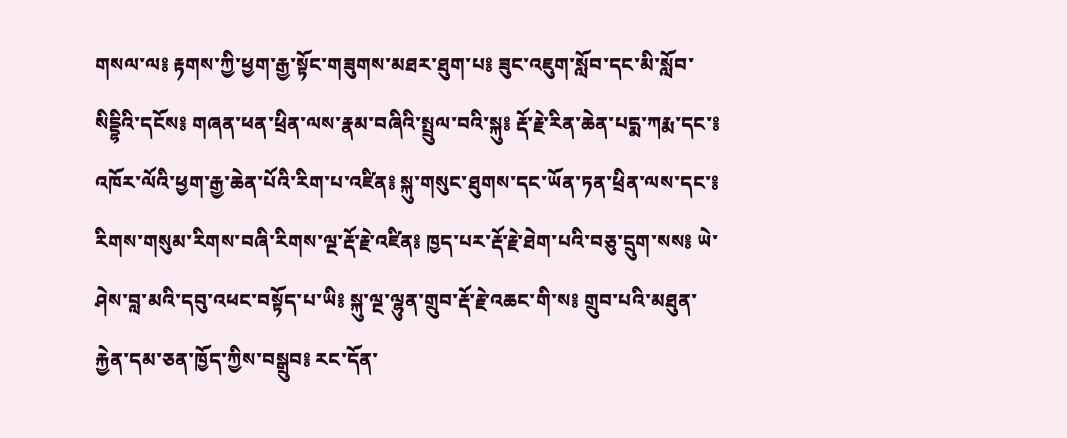གསལ་ལ༔ རྟགས་ཀྱི་ཕྱག་རྒྱ་སྟོང་གཟུགས་མཐར་ཐུག་པ༔ ཟུང་འཇུག་སློབ་དང་མི་སློབ་སིདྡྷིའི་དངོས༔ གཞན་ཕན་ཕྲིན་ལས་རྣམ་བཞིའི་སྤྲུལ་བའི་སྐུ༔ རྡོ་རྗེ་རིན་ཆེན་པདྨ་ཀརྨ་དང་༔ འཁོར་ལོའི་ཕྱག་རྒྱ་ཆེན་པོའི་རིག་པ་འཛིན༔ སྐུ་གསུང་ཐུགས་དང་ཡོན་ཏན་ཕྲིན་ལས་དང་༔ རིགས་གསུམ་རིགས་བཞི་རིགས་ལྔ་རྡོ་རྗེ་འཛིན༔ ཁྱད་པར་རྡོ་རྗེ་ཐེག་པའི་བཅུ་དྲུག་སས༔ ཡེ་ཤེས་བླ་མའི་དབུ་འཕང་བསྟོད་པ་ཡི༔ སྐུ་ལྔ་ལྷུན་གྲུབ་རྡོ་རྗེ་འཆང་གི་ས༔ གྲུབ་པའི་མཐུན་རྐྱེན་དམ་ཅན་ཁྱོད་ཀྱིས་བསྒྲུབ༔ རང་དོན་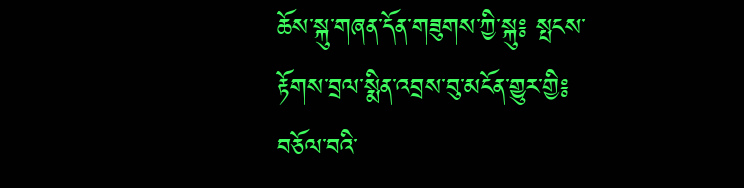ཆོས་སྐུ་གཞན་དོན་གཟུགས་ཀྱི་སྐུ༔ སྤངས་རྟོགས་བྲལ་སྨིན་འབྲས་བུ་མངོན་གྱུར་གྱི༔ བཅོལ་བའི་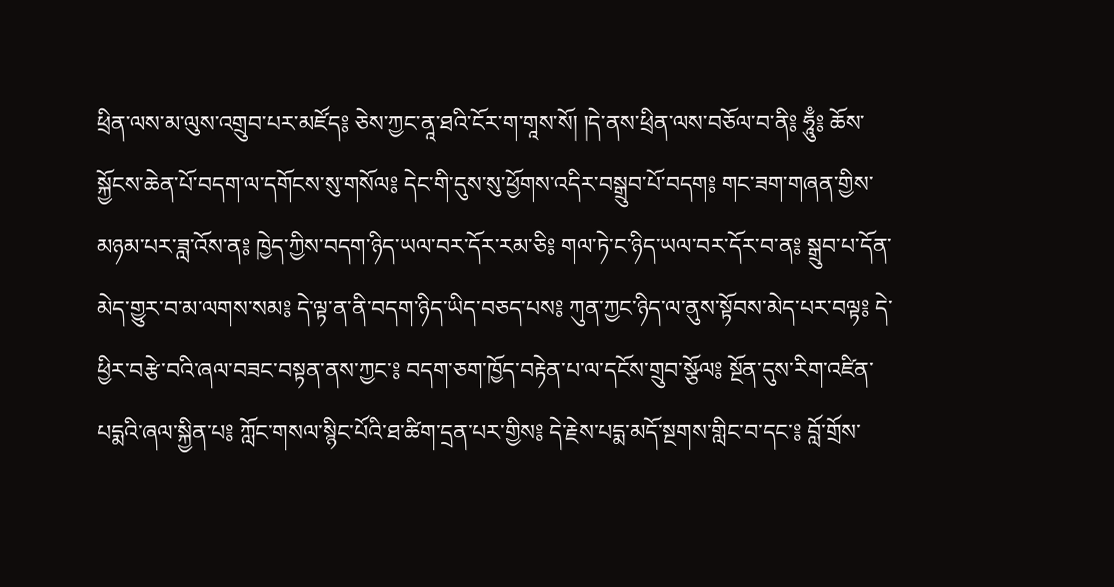ཕྲིན་ལས་མ་ལུས་འགྲུབ་པར་མཛོད༔ ཅེས་ཀྱང་ནཱ་ཐའི་ངོར་ག་གཱས་སོ། །དེ་ནས་ཕྲིན་ལས་བཅོལ་བ་ནི༔ ཧཱུྃ༔ ཆོས་སྐྱོངས་ཆེན་པོ་བདག་ལ་དགོངས་སུ་གསོལ༔ དེང་གི་དུས་སུ་ཕྱོགས་འདིར་བསྒྲུབ་པོ་བདག༔ གང་ཟག་གཞན་གྱིས་མཉམ་པར་ཟླ་འོས་ན༔ ཁྱེད་ཀྱིས་བདག་ཉིད་ཡལ་བར་དོར་རམ་ཅི༔ གལ་ཏེ་ང་ཉིད་ཡལ་བར་དོར་བ་ན༔ སྒྲུབ་པ་དོན་མེད་གྱུར་བ་མ་ལགས་སམ༔ དེ་ལྟ་ན་ནི་བདག་ཉིད་ཡིད་བཅད་པས༔ ཀུན་ཀྱང་ཉིད་ལ་ནུས་སྟོབས་མེད་པར་བལྟ༔ དེ་ཕྱིར་བརྩེ་བའི་ཞལ་བཟང་བསྟན་ནས་ཀྱང་༔ བདག་ཅག་ཁྱོད་བརྟེན་པ་ལ་དངོས་གྲུབ་སྩོལ༔ སྔོན་དུས་རིག་འཛིན་པདྨའི་ཞལ་སྐྱིན་པ༔ ཀློང་གསལ་སྙིང་པོའི་ཐ་ཚིག་དྲན་པར་གྱིས༔ དེ་རྗེས་པདྨ་མདོ་སྔགས་གླིང་བ་དང་༔ བློ་གྲོས་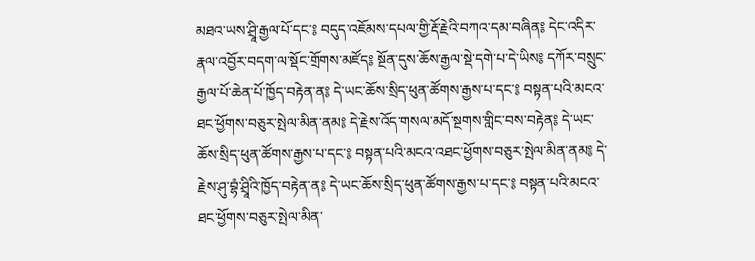མཐའ་ཡས་ཤྲཱི་རྒྱལ་པོ་དང་༔ བདུད་འཇོམས་དཔལ་གྱི་རྡོ་རྗེའི་བཀའ་དམ་བཞིན༔ དེང་འདིར་རྣལ་འབྱོར་བདག་ལ་སྡོང་གྲོགས་མཛོད༔ སྔོན་དུས་ཆོས་རྒྱལ་སྡེ་དགེ་པ་དེ་ཡིས༔ དཀོར་བསྲུང་རྒྱལ་པོ་ཆེན་པོ་ཁྱོད་བརྟེན་ན༔ དེ་ཡང་ཆོས་སྲིད་ཕུན་ཚོགས་རྒྱས་པ་དང་༔ བསྟན་པའི་མངའ་ཐང་ཕྱོགས་བཅུར་སྤེལ་མིན་ནམ༔ དེ་རྗེས་འོད་གསལ་མདོ་སྔགས་གླིང་བས་བརྟེན༔ དེ་ཡང་ཆོས་སྲིད་ཕུན་ཚོགས་རྒྱས་པ་དང་༔ བསྟན་པའི་མངའ་འཐང་ཕྱོགས་བཅུར་སྤེལ་མིན་ནམ༔ དེ་རྗེས་ཤུ་བྷཾ་ཤྲཱིའི་ཁྱོད་བརྟེན་ན༔ དེ་ཡང་ཆོས་སྲིད་ཕུན་ཚོགས་རྒྱས་པ་དང་༔ བསྟན་པའི་མངའ་ཐང་ཕྱོགས་བཅུར་སྤེལ་མིན་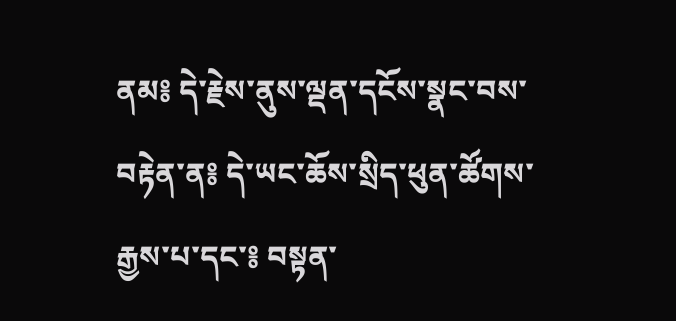ནམ༔ དེ་རྗེས་ནུས་ལྡན་དངོས་སྣང་བས་བརྟེན་ན༔ དེ་ཡང་ཆོས་སྲིད་ཕུན་ཚོགས་རྒྱས་པ་དང་༔ བསྟན་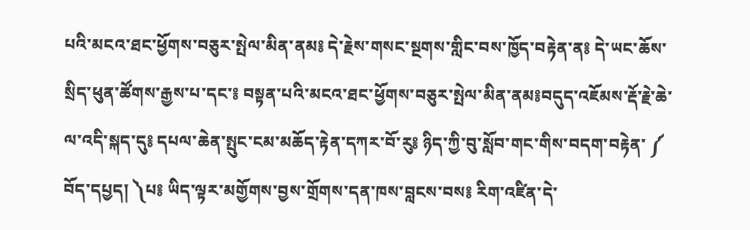པའི་མངའ་ཐང་ཕྱོགས་བཅུར་སྤེལ་མིན་ནམ༔ དེ་རྗེས་གསང་སྔགས་གླིང་བས་ཁྱོད་བརྟེན་ན༔ དེ་ཡང་ཆོས་སྲིད་ཕུན་ཚོགས་རྒྱས་པ་དང་༔ བསྟན་པའི་མངའ་ཐང་ཕྱོགས་བཅུར་སྤེལ་མིན་ནམ༔བདུད་འཇོམས་རྡོ་རྗེ་ཆེ་ལ་འདི་སྐད་དུ༔ དཔལ་ཆེན་སྤུང་ངམ་མཆོད་རྟེན་དཀར་བོ་རུ༔ ཉིད་ཀྱི་བུ་སློབ་གང་གིས་བདག་བརྟེན་ ༼ བོད་དཔྱད། ༽པ༔ ཡིད་ལྟར་མགྱོགས་བྱས་གྲོགས་དན་ཁས་བླངས་བས༔ རིག་འཛིན་དེ་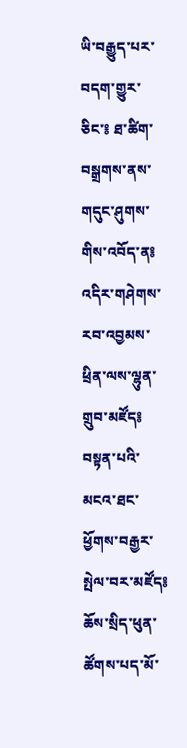ཡི་བརྒྱུད་པར་བདག་གྱུར་ཅིང་༔ ཐ་ཚིག་བསྒྲགས་ནས་གདུང་ཤུགས་གིས་འབོད་ན༔ འདིར་གཤེགས་རབ་འབྱམས་ཕྲིན་ལས་ལྷུན་གྲུབ་མཛོད༔ བསྟན་པའི་མངའ་ཐང་ཕྱོགས་བརྒྱར་སྤེལ་བར་མཛོད༔ ཆོས་སྲིད་ཕུན་ཚོགས་པད་མོ་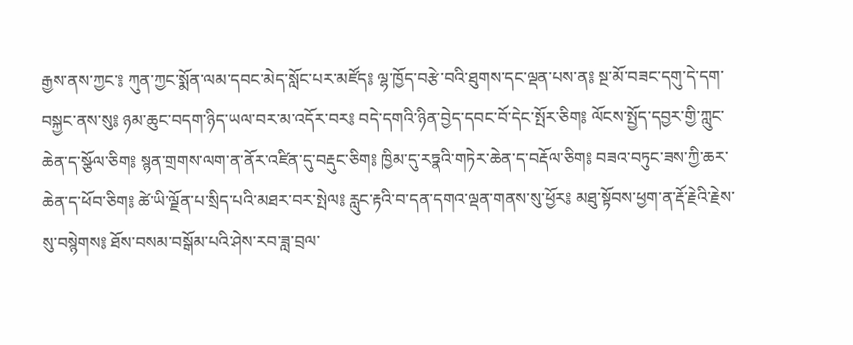རྒྱས་ནས་ཀྱང་༔ ཀུན་ཀྱང་སྨོན་ལམ་དབང་མེད་སློང་པར་མཛོད༔ ལྷ་ཁྱོད་བརྩེ་བའི་ཐུགས་དང་ལྡན་པས་ན༔ སྔ་མོ་བཟང་དགུ་དེ་དག་བསྐྱང་ནས་སུ༔ ཉམ་ཆུང་བདག་ཉིད་ཡལ་བར་མ་འདོར་བར༔ བདེ་དགའི་ཉིན་བྱེད་དབང་བོ་དེང་སྤོར་ཅིག༔ ལོངས་སྤྱོད་དབྱར་གྱི་ཀླུང་ཆེན་ད་སྩོལ་ཅིག༔ སྙན་གྲགས་ལག་ན་ནོར་འཛིན་དུ་བརྡུང་ཅིག༔ ཁྱིམ་དུ་རཏྣའི་གཏེར་ཆེན་ད་བརྡོལ་ཅིག༔ བཟའ་བཏུང་ཟས་ཀྱི་ཆར་ཆེན་ད་ཕོབ་ཅིག༔ ཚེ་ཡི་ལྗོན་པ་སྲིད་པའི་མཐར་བར་སྤེལ༔ རླུང་རྟའི་བ་དན་དགའ་ལྡན་གནས་སུ་ཕྱོར༔ མཐུ་སྟོབས་ཕྱག་ན་རྡོ་རྗེའི་རྗེས་སུ་བསྙེགས༔ ཐོས་བསམ་བསྒོམ་པའི་ཤེས་རབ་ཟླ་བྲལ་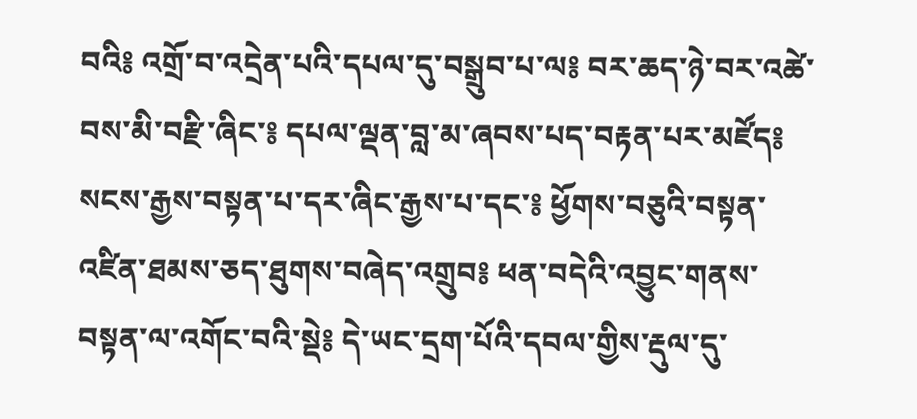བའི༔ འགྲོ་བ་འདྲེན་པའི་དཔལ་དུ་བསྒྲུབ་པ་ལ༔ བར་ཆད་ཉེ་བར་འཚེ་བས་མི་བརྫི་ཞིང་༔ དཔལ་ལྡན་བླ་མ་ཞབས་པད་བརྟན་པར་མཛོད༔ སངས་རྒྱས་བསྟན་པ་དར་ཞིང་རྒྱས་པ་དང་༔ ཕྱོགས་བཅུའི་བསྟན་འཛིན་ཐམས་ཅད་ཐུགས་བཞེད་འགྲུབ༔ ཕན་བདེའི་འབྱུང་གནས་བསྟན་ལ་འགོང་བའི་སྡེ༔ དེ་ཡང་དྲག་པོའི་དབལ་གྱིས་རྡུལ་དུ་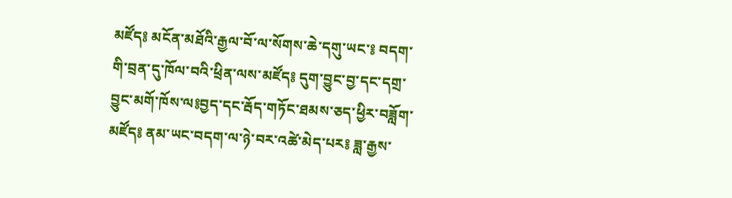མཛོད༔ མངོན་མཐོའི་རྒྱལ་བོ་ལ་སོགས་ཆེ་དགུ་ཡང་༔ བདག་གི་བྲན་དུ་ཁོལ་བའི་ཕྲིན་ལས་མཛོད༔ དུག་བྱུང་བྱ་དང་དགྲ་བྱུང་མགོ་ཁོས་ལ༔བྱད་དང་རྦོད་གཏོང་ཐམས་ཅད་ཕྱིར་བཟློག་མཛོད༔ ནམ་ཡང་བདག་ལ་ཉེ་བར་འཚེ་མེད་པར༔ ཟླ་རྒྱས་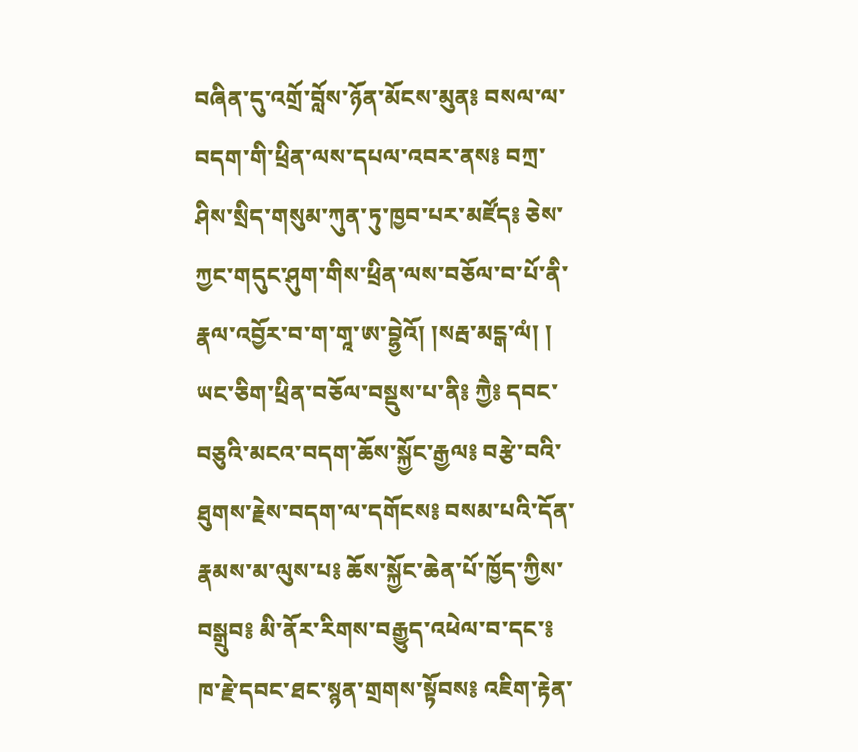བཞིན་དུ་འགྲོ་བློས་ཉོན་མོངས་མུན༔ བསལ་ལ་བདག་གི་ཕྲིན་ལས་དཔལ་འབར་ནས༔ བཀྲ་ཤིས་སྲིད་གསུམ་ཀུན་ཏུ་ཁྱབ་པར་མཛོད༔ ཅེས་ཀྱང་གདུང་ཤུག་གིས་ཕྲིན་ལས་བཅོལ་བ་པོ་ནི་རྣལ་འབྱོར་བ་ག་གཱ་ཨ་བྷྱེའོ། །སརྦ་མངྒ་ལཾ། །
ཡང་ཅིག་ཕྲིན་བཅོལ་བསྡུས་པ་ནི༔ ཀྱཻ༔ དབང་བཅུའི་མངའ་བདག་ཆོས་སྐྱོང་རྒྱལ༔ བརྩེ་བའི་ཐུགས་རྗེས་བདག་ལ་དགོངས༔ བསམ་པའི་དོན་རྣམས་མ་ལུས་པ༔ ཆོས་སྐྱོང་ཆེན་པོ་ཁྱོད་ཀྱིས་བསྒྲུབ༔ མི་ནོར་རིགས་བརྒྱུད་འཕེལ་བ་དང་༔ ཁ་རྗེ་དབང་ཐང་སྙན་གྲགས་སྟོབས༔ འཇིག་རྟེན་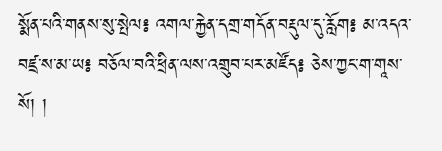སྨོན་པའི་གནས་སུ་སྤེལ༔ འགལ་རྐྱེན་དགྲ་གདོན་བརྡུལ་དུ་རློག༔ མ་འདའ་བཛྲ་ས་མ་ཡ༔ བཅོལ་བའི་ཕྲིན་ལས་འགྲུབ་པར་མཛོད༔ ཅེས་ཀྱང་ག་གཱས་སོ། །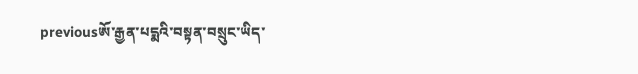previousཨོ་རྒྱན་པདྨའི་བསྟན་བསྲུང་ཡིད་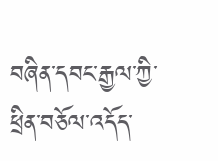བཞིན་དབང་རྒྱལ་ཀྱི་ཕྲིན་བཅོལ་འདོད་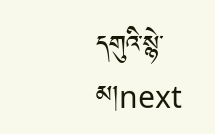དགུའི་སྙེ་མ།next